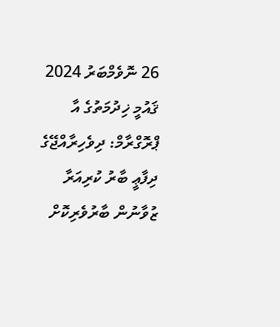26 ނޮވެމްބަރު 2024
ޤައުމީ ޚިދުމަތުގެ އާ ޕްރޮގްރާމް: ދިވެހިރާއްޖޭގެ ދިފާޢީ ބާރު ކުރިއަރާ ޒުވާނުން ބާރުވެރިކޮށް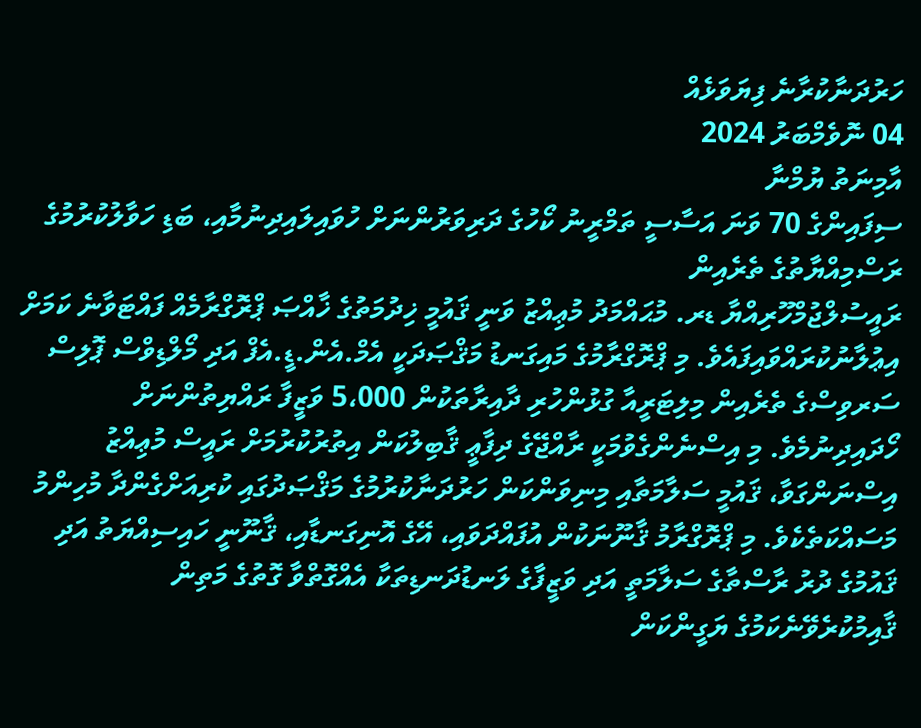ހަރުދަނާކުރާނެ ފިޔަވަޅެއް
04 ނޮވެމްބަރު 2024
އާމިނަތު ޔުމްނާ
ސިފައިންގެ 70 ވަނަ އަސާސީ ތަމްރީނު ކޯހުގެ ދަރިވަރުންނަށް ހުވައިލައިދިނުމާއި، ބަޑި ހަވާލުކުރުމުގެ ރަސްމިއްޔާތުގެ ތެރެއިން
ރައީސުލްޖުމްހޫރިއްޔާ ޑރ. މުޙައްމަދު މުޢިއްޒު ވަނީ ޤައުމީ ޚިދުމަތުގެ ޚާއްޞަ ޕްރޮގްރާމެއް ފައްޓަވާނެ ކަމަށް އިޢުލާނުކުރައްވައިފައެވެ. މި ޕްރޮގްރާމުގެ މައިގަނޑު މަޤްޞަދަކީ އެމް.އެން.ޑީ.އެފް އަދި މޯލްޑިވްސް ޕޮލިސް ސަރވިސްގެ ތެރެއިން މިލިޓަރީއާ ގުޅުންހުރި ދާއިރާތަކުން 5،000 ވަޒީފާ ރައްޔިތުންނަށް ހޯދައިދިނުމެވެ. މި އިސްނެންގެވުމަކީ ރާއްޖޭގެ ދިފާޢީ ޤާބިލުކަން އިތުރުކުރުމަށް ރައީސް މުޢިއްޒު އިސްނަންގަވާ، ޤައުމީ ސަލާމަތާއި މިނިވަންކަން ހަރުދަނާކުރުމުގެ މަޤްޞަދުގައި ކުރިއަށްގެންދާ މުހިންމު މަސައްކަތެކެވެ. މި ޕްރޮގްރާމު ޤާނޫނަކުން އުފައްދަވައި، އޭގެ އޮނިގަނޑާއި، ޤާނޫނީ ހައިސިއްޔަތު އަދި ޤައުމުގެ ދުރު ރާސްތާގެ ސަލާމަތީ އަދި ވަޒީފާގެ ލަނޑުދަނޑިތަކާ އެއްގޮތްވާ ގޮތުގެ މަތިން ޤާއިމުކުރެވޭނެކަމުގެ ޔަގީންކަން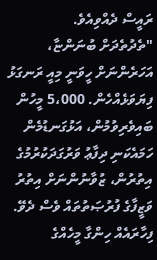ރައީސް ދެއްވިއެވެ.
"ތެދުތެދަށް ބުނަންޏާ، އަހަރެންނަށް ހީވަނީ މިއީ ރަނގަޅު ފިޔަވަޅެއްހެން. 5،000 މީހުން ބައިވެރިވުމުން، އަޅުގަނޑުމެން ހަމައެކަނި ދިފާޢު ވަރުގަދަކުރުމުގެ އިތުރުން، ޒުވާނުންނަށް އިތުރު ވަޒީފާގެ ފުރުޞަތުތައް ވެސް ދެވޭ. ފިހާރައެއް ހިންގާ މީހެއްގެ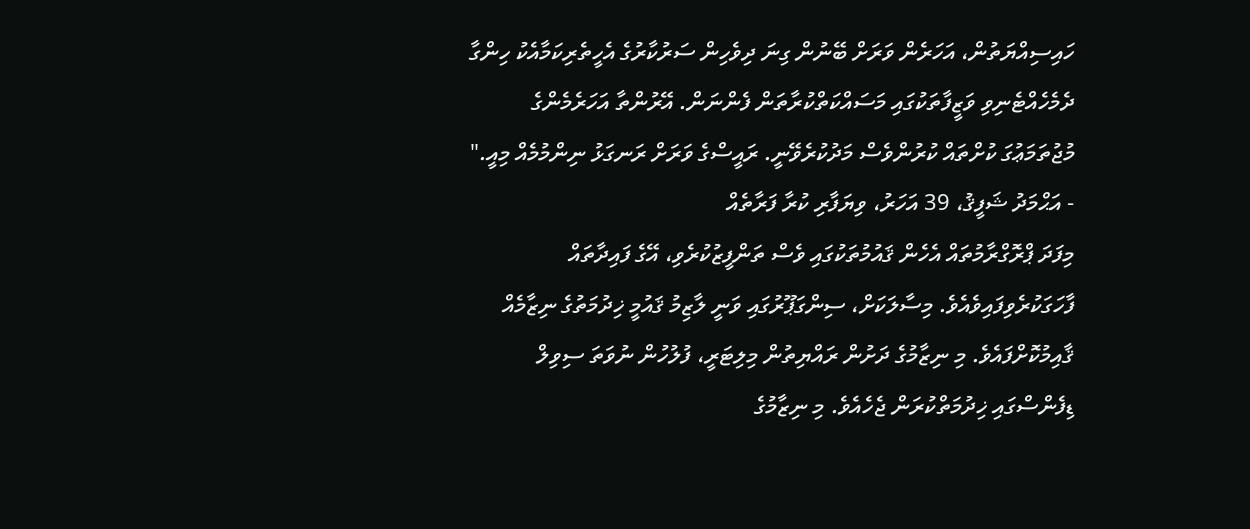ހައިސިއްޔަތުން، އަހަރެން ވަރަށް ބޭނުން ގިނަ ދިވެހިން ސަރުކާރުގެ އެހީތެރިކަމާއެކު ހިންގާ ދެމެހެއްޓެނިވި ވަޒީފާތަކުގައި މަސައްކަތްކުރާތަން ފެންނަން. އޭރުންތާ އަހަރެމެންގެ މުޖުތަމަޢުގަ ކުށްތައް ކުރުންވެސް މަދުކުރެވޭނީ. ރައީސްގެ ވަރަށް ރަނގަޅު ނިންމުމެއް މިއީ." - އަޙްމަދު ޝަފީޤު، 39 އަހަރު، ވިޔަފާރި ކުރާ ފަރާތެއް
މިފަދަ ޕްރޮގްރާމުތައް އެހެން ޤައުމުތަކުގައި ވެސް ތަންފީޒުކުރެވި، އޭގެ ފައިދާތައް ފާހަގަކުރެވިފައިވެއެވެ. މިސާލަކަށް، ސިންގަޕޫރުގައި ވަނީ ލާޒިމު ޤައުމީ ޚިދުމަތުގެ ނިޒާމެއް ޤާއިމުކޮށްފައެވެ. މި ނިޒާމުގެ ދަށުން ރައްޔިތުން މިލިޓަރީ، ފުލުހުން ނުވަތަ ސިވިލް ޑިފެންސްގައި ޚިދުމަތްކުރަން ޖެހެއެވެ. މި ނިޒާމުގެ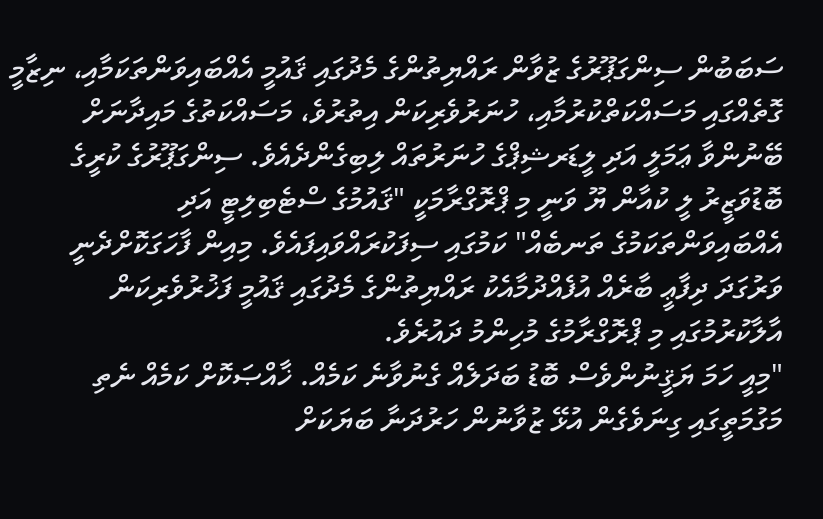ސަބަބުން ސިންގަޕޫރުގެ ޒުވާން ރައްޔިތުންގެ މެދުގައި ޤައުމީ އެއްބައިވަންތަކަމާއި، ނިޒާމީ ގޮތެއްގައި މަސައްކަތްކުރުމާއި، ހުނަރުވެރިކަން އިތުރުވެ، މަސައްކަތުގެ މައިދާނަށް ބޭނުންވާ ޢަމަލީ އަދި ލީޑަރޝިޕްގެ ހުނަރުތައް ލިބިގެންދެއެވެ. ސިންގަޕޫރުގެ ކުރީގެ ބޮޑުވަޒީރު ލީ ކުއާން ޔޫ ވަނީ މި ޕްރޮގްރާމަކީ "ޤައުމުގެ ސްޓެބިލިޓީ އަދި އެއްބައިވަންތަކަމުގެ ތަނބެއް" ކަމުގައި ސިފަކުރައްވައިފައެވެ. މިއިން ފާހަގަކޮށްދެނީ ވަރުގަދަ ދިފާޢީ ބާރެއް އުފެއްދުމާއެކު ރައްޔިތުންގެ މެދުގައި ޤައުމީ ފަޚުރުވެރިކަން އާލާކުރުމުގައި މި ޕްރޮގްރާމުގެ މުހިންމު ދައުރެވެ.
"މިއީ ހަމަ ޔަޤީނުންވެސް ބޮޑު ބަދަލެއް ގެނުވާނެ ކަމެއް. ޚާއްޞަކޮށް ކަމެއް ނެތި މަގުމަތީގައި ގިނަވެގެން އުޅޭ ޒުވާނުން ހަރުދަނާ ބަޔަކަށް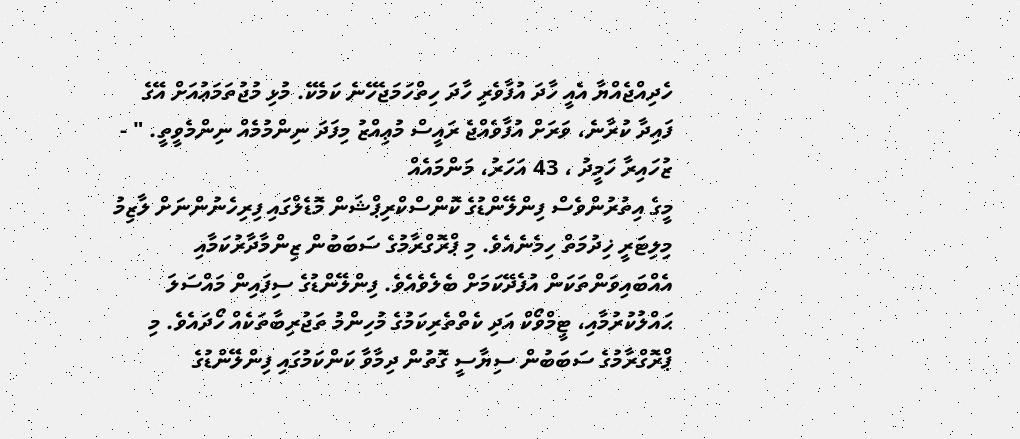ހެދިއްޖެއްޔާ އެއީ ހާދަ އުފާވެރި ހާދަ ހިތްހަމަޖެހޭނެ ކަމެކޭ. މުޅި މުޖުތަމަޢުއަށް އޭގެ ފައިދާ ކުރާނެ، ވަރަށް އުފާވެއްޖެ ރައީސް މުޢިއްޒު މިފަދަ ނިންމުމެއް ނިންމެވީތީ. " - ޒުހައިރާ ހަމީދު ، 43 އަހަރު، މަންމައެއް
މީގެ އިތުރުންވެސް ފިންލޭންޑުގެ ކޮންސްކްރިޕްޝަން މޮޑެލްގައި ފިރިހެނުންނަށް ލާޒިމު މިލިޓަރީ ޚިދުމަތް ހިމެނެއެވެ. މި ޕްރޮގްރާމުގެ ސަބަބުން ޒިންމާދާރުކަމާއި އެއްބައިވަންތަކަން އުފެދޭކަމަށް ބެލެވެއެވެ. ފިންލޭންޑުގެ ސިފައިން މައްސަލަ ޙައްލުކުރުމާއި، ޓީމްވޯކް އަދި ކެތްތެރިކަމުގެ މުހިންމު ތަޖުރިބާތަކެއް ހޯދައެވެ. މި ޕްރޮގްރާމުގެ ސަބަބުން ސިޔާސީ ގޮތުން ދިމާވާ ކަންކަމުގައި ފިންލޭންޑުގެ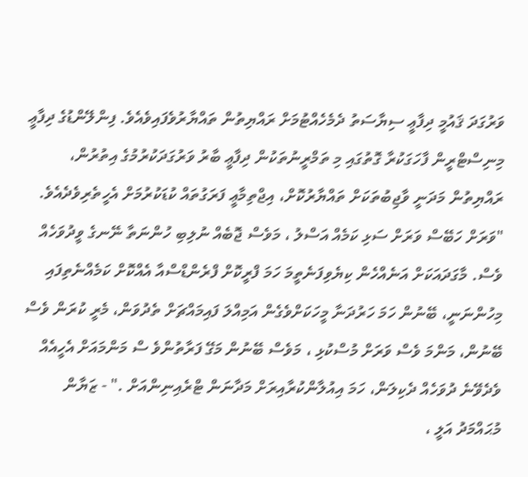ވަރުގަދަ ޤައުމީ ދިފާޢީ ސިޔާސަތު ދެމެހެއްޓުމަށް ރައްޔިތުން ތައްޔާރުވެފައިވެއެވެ. ފިންލޭންޑުގެ ދިފާޢީ މިނިސްޓްރީން ފާހަގަކުރާ ގޮތުގައި މި ތަމްރީނުތަކުން ދިފާޢީ ބާރު ވަރުގަދަކުރުމުގެ އިތުރުން، ރައްޔިތުން މަދަނީ ވާޖިބުތަކަށް ތައްޔާރުކޮށް، އިޖްތިމާޢީ ފަރަގުތައް ކުޑަކުރުމަށް އެހީތެރިވެދެއެވެ.
"ވަރަށް ހަބޭސް ވަރަށް ސަޅި ކަމެއް އަސްލު ، މަވެސް ޖޮބެއް ނުލިބި ހުންނަތާ ނޭނގެ ވީދުވަހެއް ވެސް. މާގަދައަކަށް އަނެއްހެން ކިޔެވިފަނެތީމަ ހަމަ ފްރީކޮށް ފްރެންޑްސްއާ އެއްކޮށް ކަމެއްނެތިފައި މިހުންނަނީ، ބޭނުން ހަމަ ހަރުދަނާ މީހަކަށްވެގެން އަމިއްލަ ފައިމައްޗަށް ތެދުވަން، މެރީ ކުރަން ވެސް ބޭނުން، މަންމަ ވެސް ވަރަށް މުސްކުޅި ، މަވެސް ބޭނުން މަގޭ ފަރާތުންވެ ސް މަންމައަށް އެހީއެއް ވެދެވޭނެ ދުވަހެއް ދެކިލަން، ހަމަ އިއުލާންކުރާއިރަށް މަދާނަން ޓްރެއިނިންއަށް ." - ޒަޔާން މުޙައްމަދު އަލީ ،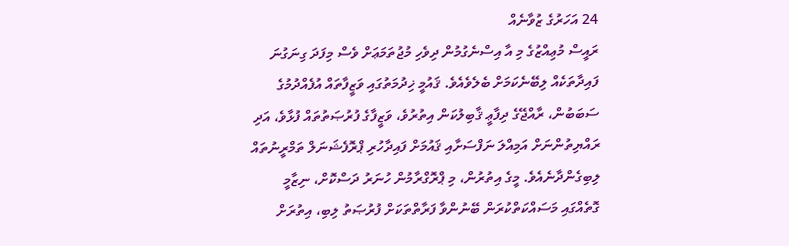24 އަހަރުގެ ޒުވާނެއް
ރައީސް މުޢިއްޒުގެ މި އާ އިސްނެގުމުން ދިވެހި މުޖުތަމަޢަށް ވެސް މިފަދަ ގިނަގުނަ ފައިދާތަކެއް ލިބޭނެކަމަށް ބެލެވެއެވެ. ޤައުމީ ޚިދުމަތުގައި ވަޒީފާތައް އުފެއްދުމުގެ ސަބަބުން، ރާއްޖޭގެ ދިފާޢީ ޤާބިލުކަން އިތުރުވެ، ވަޒީފާގެ ފުރުޞަތުތައް ފުޅާވެ، އަދި ރައްޔިތުންނަށް އަމިއްލަ ނަފްސަށާއި ޤައުމަށް ފައިދާހުރި ޕްރޮފެޝަނަލް ތަމްރީނުތައް ލިބިގެންދާނެއެވެ. މީގެ އިތުރުން، މި ޕްރޮގްރާމުން ހުނަރު ދަސްކޮށް، ނިޒާމީ ގޮތެއްގައި މަސައްކަތްކުރަން ބޭނުންވާ ފަރާތްތަކަށް ފުރުޞަތު ލިބި، އިތުރަށް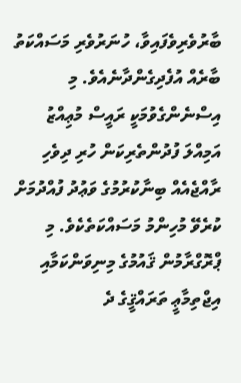ބާރުވެރިވެފައިވާ، ހުނަރުވެރި މަސައްކަތު ބާރެއް އުފެދިގެންދާނެއެވެ. މި އިސްނެންގެވުމަކީ ރައީސް މުޢިއްޒު އަމިއްލަ ފުދުންތެރިކަން ހުރި ދިވެހި ރާއްޖެއެއް ބިނާކުރުމުގެ ވަޢުދު ފުއްދުމަށް ކުރެވޭ މުހިންމު މަސައްކަތެކެވެ. މި ޕްރޮގްރާމުން ޤައުމުގެ މިނިވަންކަމާއި އިޖްތިމާޢީ ތަރައްޤީގެ ދެ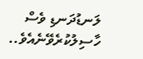ލަނޑުދަނޑި ވެސް ހާސިލުކުރެވޭނެއެވެ..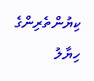ކިޔުންތެރިންގެ ހިޔާލު